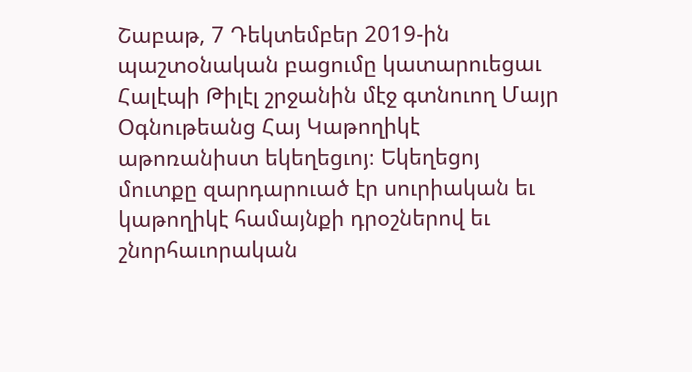Շաբաթ, 7 Դեկտեմբեր 2019-ին պաշտօնական բացումը կատարուեցաւ Հալէպի Թիլէլ շրջանին մէջ գտնուող Մայր Օգնութեանց Հայ Կաթողիկէ աթոռանիստ եկեղեցւոյ։ Եկեղեցոյ մուտքը զարդարուած էր սուրիական եւ կաթողիկէ համայնքի դրօշներով եւ շնորհաւորական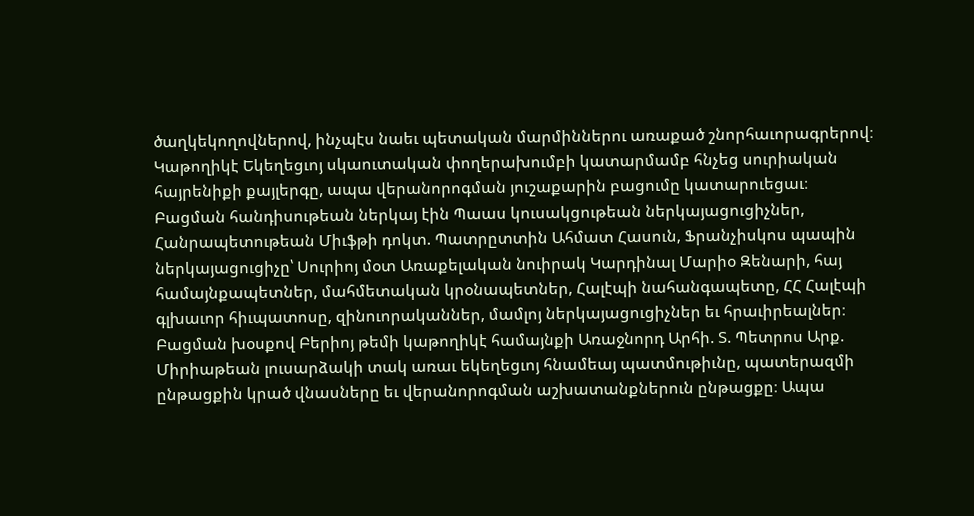ծաղկեկողովներով, ինչպէս նաեւ պետական մարմիններու առաքած շնորհաւորագրերով։
Կաթողիկէ Եկեղեցւոյ սկաուտական փողերախումբի կատարմամբ հնչեց սուրիական հայրենիքի քայլերգը, ապա վերանորոգման յուշաքարին բացումը կատարուեցաւ։
Բացման հանդիսութեան ներկայ էին Պաաս կուսակցութեան ներկայացուցիչներ, Հանրապետութեան Միւֆթի դոկտ. Պատրըտտին Ահմատ Հասուն, Ֆրանչիսկոս պապին ներկայացուցիչը՝ Սուրիոյ մօտ Առաքելական նուիրակ Կարդինալ Մարիօ Զենարի, հայ համայնքապետներ, մահմետական կրօնապետներ, Հալէպի նահանգապետը, ՀՀ Հալէպի գլխաւոր հիւպատոսը, զինուորականներ, մամլոյ ներկայացուցիչներ եւ հրաւիրեալներ։
Բացման խօսքով Բերիոյ թեմի կաթողիկէ համայնքի Առաջնորդ Արհի. Տ. Պետրոս Արք. Միրիաթեան լուսարձակի տակ առաւ եկեղեցւոյ հնամեայ պատմութիւնը, պատերազմի ընթացքին կրած վնասները եւ վերանորոգման աշխատանքներուն ընթացքը։ Ապա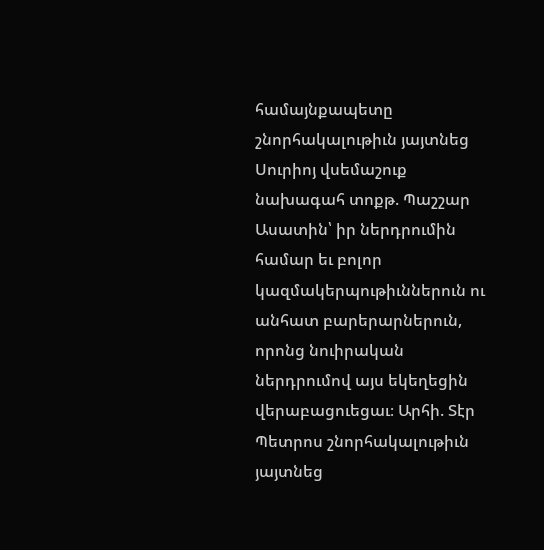համայնքապետը շնորհակալութիւն յայտնեց Սուրիոյ վսեմաշուք նախագահ տոքթ. Պաշշար Ասատին՝ իր ներդրումին համար եւ բոլոր կազմակերպութիւններուն ու անհատ բարերարներուն, որոնց նուիրական ներդրումով այս եկեղեցին վերաբացուեցաւ։ Արհի. Տէր Պետրոս շնորհակալութիւն յայտնեց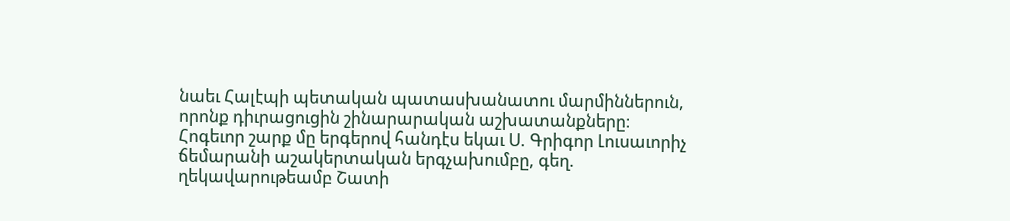նաեւ Հալէպի պետական պատասխանատու մարմիններուն, որոնք դիւրացուցին շինարարական աշխատանքները։
Հոգեւոր շարք մը երգերով հանդէս եկաւ Ս. Գրիգոր Լուսաւորիչ ճեմարանի աշակերտական երգչախումբը, գեղ. ղեկավարութեամբ Շատի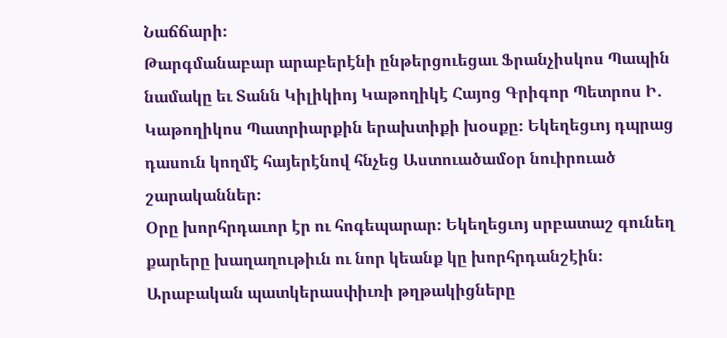Նաճճարի։
Թարգմանաբար արաբերէնի ընթերցուեցաւ Ֆրանչիսկոս Պապին նամակը եւ Տանն Կիլիկիոյ Կաթողիկէ Հայոց Գրիգոր Պետրոս Ի. Կաթողիկոս Պատրիարքին երախտիքի խօսքը։ Եկեղեցւոյ դպրաց դասուն կողմէ հայերէնով հնչեց Աստուածամօր նուիրուած շարականներ։
Օրը խորհրդաւոր էր ու հոգեպարար։ Եկեղեցւոյ սրբատաշ գունեղ քարերը խաղաղութիւն ու նոր կեանք կը խորհրդանշէին։
Արաբական պատկերասփիւռի թղթակիցները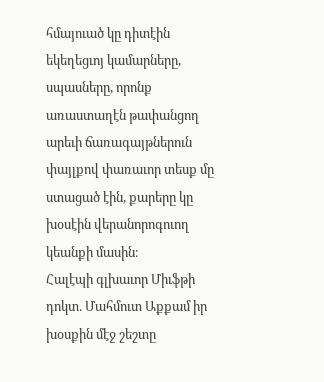հմայուած կը դիտէին եկեղեցւոյ կամարները, սպասները, որոնք առաստաղէն թափանցող արեւի ճառագայթներուն փայլքով փառաւոր տեսք մը ստացած էին, քարերը կը խօսէին վերանորոգուող կեանքի մասին։
Հալէպի գլխաւոր Միւֆթի դոկտ. Մահմուտ Աքքամ իր խօսքին մէջ շեշտը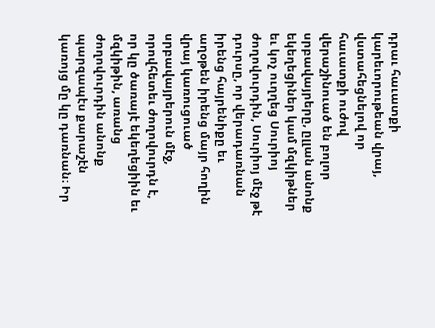դրաւ հաւատքի կարեւորութեան վրայ, վստահեցնելով որ հաւատքի ուժով վերաշինուած են բոլոր սրբավայրերը, ըլլան անոնք եկեղեցիներ կամ մզկիթներ եւ կոչ ուղղեց Սուրիոյ ժողովուրդին, Սուրիոյ մէջ թէ դուրսը, որ վերադառնան իրենց հայրենիքը եւ աղօթեն իրենց մայր հողին վրայ կառուցուած սրբավայրերուն մէջ, որովհետեւ ժողովուրդն է, որ կը ծառայէ եկեղեցիին եւ մզկիթին, առանց ժողովուրդին անոնք պարզապէս քարաշէն կառոյց մը կը դառնան։ Իր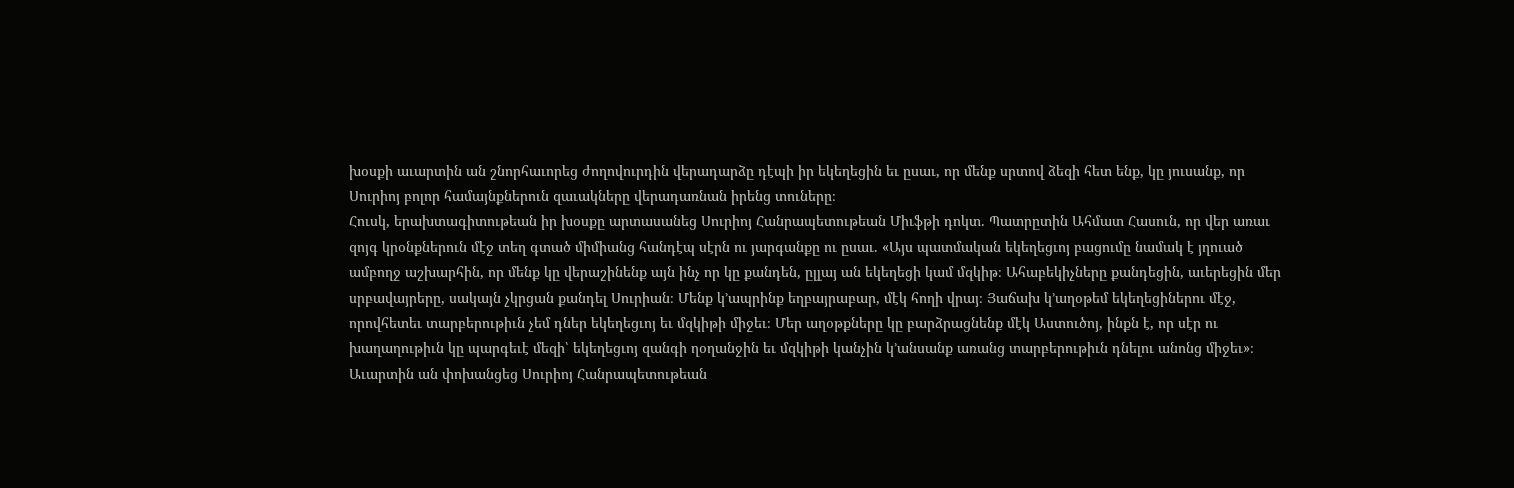խօսքի աւարտին ան շնորհաւորեց ժողովուրդին վերադարձը դէպի իր եկեղեցին եւ ըսաւ, որ մենք սրտով ձեզի հետ ենք, կը յուսանք, որ Սուրիոյ բոլոր համայնքներուն զաւակները վերադառնան իրենց տուները։
Հուսկ, երախտագիտութեան իր խօսքը արտասանեց Սուրիոյ Հանրապետութեան Միւֆթի դոկտ. Պատրըտին Ահմատ Հասուն, որ վեր առաւ զոյգ կրօնքներուն մէջ տեղ գտած միմիանց հանդէպ սէրն ու յարգանքը ու ըսաւ. «Այս պատմական եկեղեցւոյ բացումը նամակ է յղուած ամբողջ աշխարհին, որ մենք կը վերաշինենք այն ինչ որ կը քանդեն, ըլլայ ան եկեղեցի կամ մզկիթ։ Ահաբեկիչները քանդեցին, աւերեցին մեր սրբավայրերը, սակայն չկրցան քանդել Սուրիան։ Մենք կ’ապրինք եղբայրաբար, մէկ հողի վրայ։ Յաճախ կ’աղօթեմ եկեղեցիներու մէջ, որովհետեւ տարբերութիւն չեմ դներ եկեղեցւոյ եւ մզկիթի միջեւ։ Մեր աղօթքները կը բարձրացնենք մէկ Աստուծոյ, ինքն է, որ սէր ու խաղաղութիւն կը պարգեւէ մեզի՝ եկեղեցւոյ զանգի ղօղանջին եւ մզկիթի կանչին կ’անսանք առանց տարբերութիւն դնելու անոնց միջեւ»։
Աւարտին ան փոխանցեց Սուրիոյ Հանրապետութեան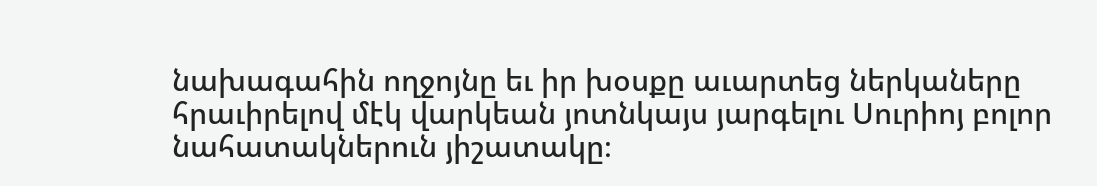նախագահին ողջոյնը եւ իր խօսքը աւարտեց ներկաները հրաւիրելով մէկ վարկեան յոտնկայս յարգելու Սուրիոյ բոլոր նահատակներուն յիշատակը։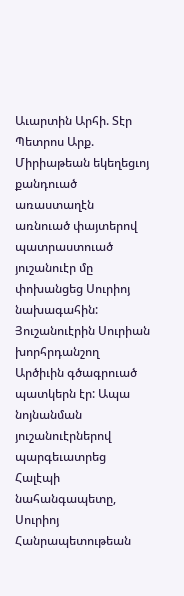Աւարտին Արհի. Տէր Պետրոս Արք. Միրիաթեան եկեղեցւոյ քանդուած առաստաղէն առնուած փայտերով պատրաստուած յուշանուէր մը փոխանցեց Սուրիոյ նախագահին: Յուշանուէրին Սուրիան խորհրդանշող Արծիւին գծագրուած պատկերն էր: Ապա նոյնանման յուշանուէրներով պարգեւատրեց Հալէպի նահանգապետը, Սուրիոյ Հանրապետութեան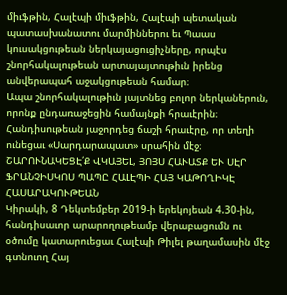միւֆթին, Հալէպի միւֆթին, Հալէպի պետական պատասխանատու մարմիններու եւ Պաաս կուսակցութեան ներկայացուցիչները, որպէս շնորհակալութեան արտայայտութիւն իրենց անվերապահ աջակցութեան համար։
Ապա շնորհակալութիւն յայտնեց բոլոր ներկաներուն, որոնք ընդառաջեցին համայնքի հրաւէրին։
Հանդիսութեան յաջորդեց ճաշի հրաւէրը, որ տեղի ունեցաւ «Սարդարապատ» սրահին մէջ։
ՇԱՐՈՒՆԱԿԵՑԷ՛Ք ՎԿԱՅԵԼ, ՅՈՅՍ ՀԱՒԱՏՔ ԵՒ ՍԷՐ
ՖՐԱՆՉԻՍԿՈՍ ՊԱՊԸ ՀԱԼԷՊԻ ՀԱՅ ԿԱԹՈՂԻԿԷ ՀԱՍԱՐԱԿՈՒԹԵԱՆ
Կիրակի, 8 Դեկտեմբեր 2019-ի երեկոյեան 4.30-ին, հանդիսաւոր արարողութեամբ վերաբացումն ու օծումը կատարուեցաւ Հալէպի Թիլել թաղամասին մէջ գտնուող Հայ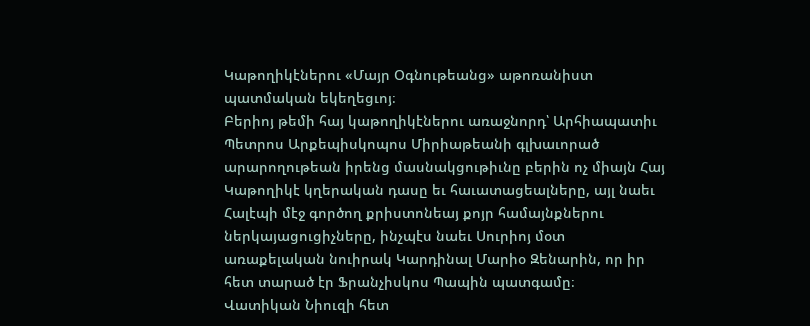Կաթողիկէներու «Մայր Օգնութեանց» աթոռանիստ պատմական եկեղեցւոյ։
Բերիոյ թեմի հայ կաթողիկէներու առաջնորդ՝ Արհիապատիւ Պետրոս Արքեպիսկոպոս Միրիաթեանի գլխաւորած արարողութեան իրենց մասնակցութիւնը բերին ոչ միայն Հայ Կաթողիկէ կղերական դասը եւ հաւատացեալները, այլ նաեւ Հալէպի մէջ գործող քրիստոնեայ քոյր համայնքներու ներկայացուցիչները, ինչպէս նաեւ Սուրիոյ մօտ առաքելական նուիրակ Կարդինալ Մարիօ Զենարին, որ իր հետ տարած էր Ֆրանչիսկոս Պապին պատգամը։
Վատիկան Նիուզի հետ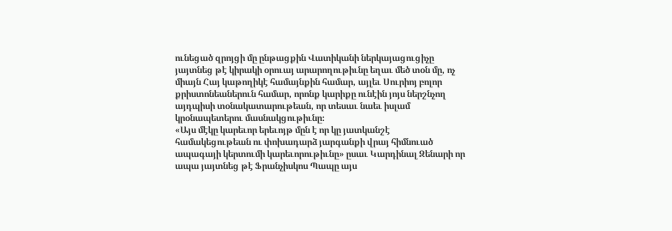ունեցած զրոյցի մը ընթացքին Վատիկանի ներկայացուցիչը յայտնեց թէ կիրակի օրուայ արարողութիւնը եղաւ մեծ տօն մը, ոչ միայն Հայ կաթողիկէ համայնքին համար, այլեւ Սուրիոյ բոլոր քրիստոնեաներուն համար, որոնք կարիքը ունէին յոյս ներշնչող այդպիսի տօնակատարութեան, որ տեսաւ նաեւ իսլամ կրօնապետերու մասնակցութիւնը։
«Այս մէկը կարեւոր երեւոյթ մըն է որ կը յատկանշէ համակեցութեան ու փոխադարձ յարգանքի վրայ հիմնուած ապագայի կերտումի կարեւորութիւնը» ըսաւ Կարդինալ Զենարի որ ապա յայտնեց թէ Ֆրանչիսկոս Պապը այս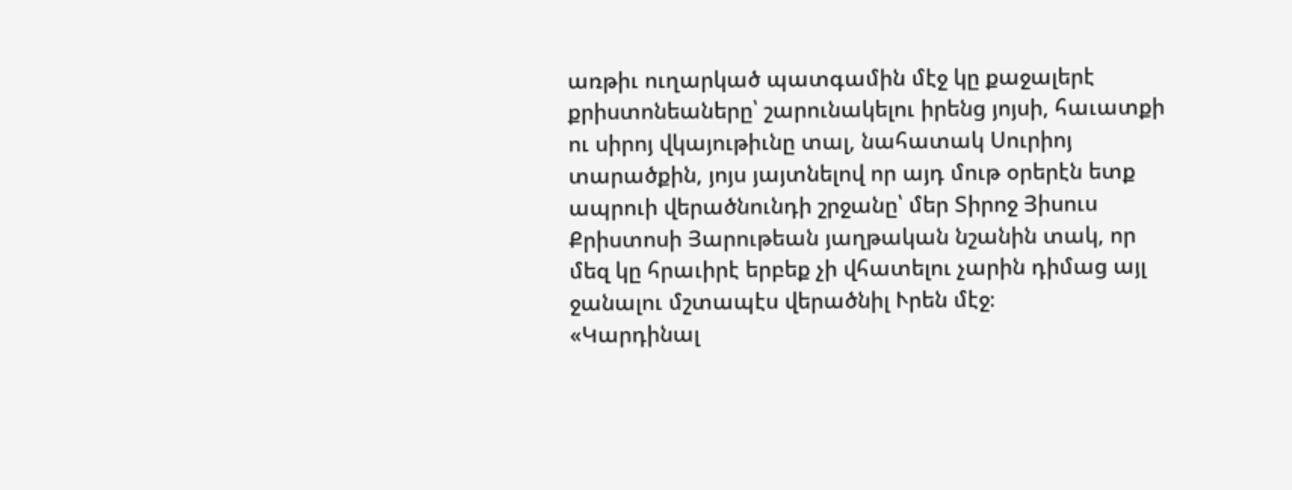առթիւ ուղարկած պատգամին մէջ կը քաջալերէ քրիստոնեաները՝ շարունակելու իրենց յոյսի, հաւատքի ու սիրոյ վկայութիւնը տալ, նահատակ Սուրիոյ տարածքին, յոյս յայտնելով որ այդ մութ օրերէն ետք ապրուի վերածնունդի շրջանը՝ մեր Տիրոջ Յիսուս Քրիստոսի Յարութեան յաղթական նշանին տակ, որ մեզ կը հրաւիրէ երբեք չի վհատելու չարին դիմաց այլ ջանալու մշտապէս վերածնիլ Ւրեն մէջ։
«Կարդինալ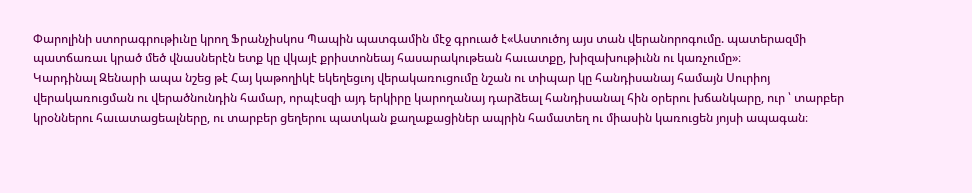Փարոլինի ստորագրութիւնը կրող Ֆրանչիսկոս Պապին պատգամին մէջ գրուած է«Աստուծոյ այս տան վերանորոգումը. պատերազմի պատճառաւ կրած մեծ վնասներէն ետք կը վկայէ քրիստոնեայ հասարակութեան հաւատքը, խիզախութիւնն ու կառչումը»։
Կարդինալ Զենարի ապա նշեց թէ Հայ կաթողիկէ եկեղեցւոյ վերակառուցումը նշան ու տիպար կը հանդիսանայ համայն Սուրիոյ վերակառուցման ու վերածնունդին համար, որպէսզի այդ երկիրը կարողանայ դարձեալ հանդիսանալ հին օրերու խճանկարը, ուր ՝ տարբեր կրօններու հաւատացեալները, ու տարբեր ցեղերու պատկան քաղաքացիներ ապրին համատեղ ու միասին կառուցեն յոյսի ապագան։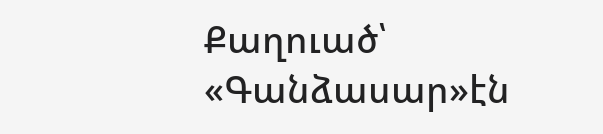Քաղուած՝ «Գանձասար»էն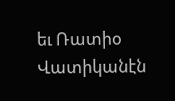եւ Ռատիօ Վատիկանէն